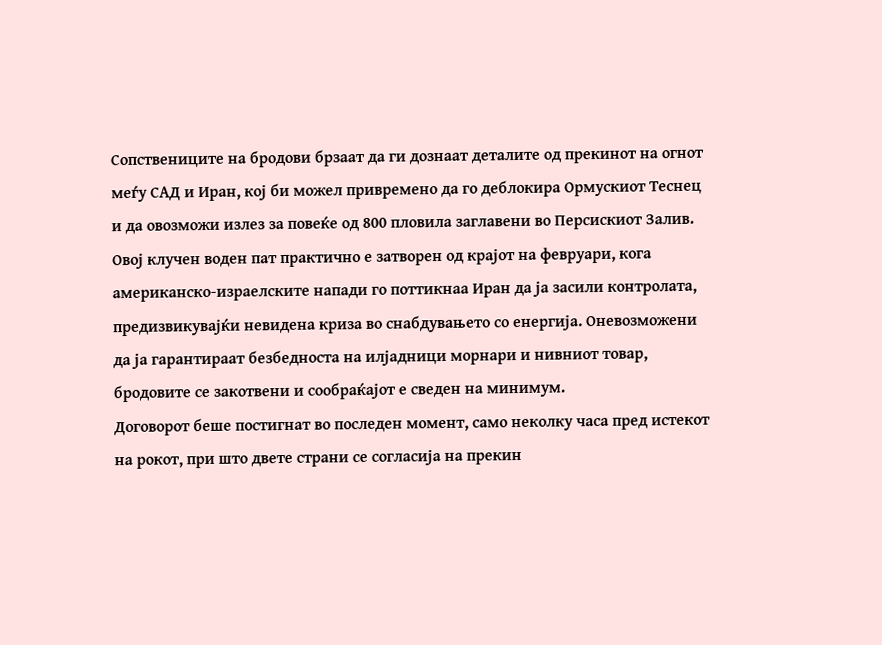Сопствениците на бродови брзаат да ги дознаат деталите од прекинот на огнот меѓу САД и Иран, кој би можел привремено да го деблокира Ормускиот Теснец и да овозможи излез за повеќе од 800 пловила заглавени во Персискиот Залив.
Овој клучен воден пат практично е затворен од крајот на февруари, кога американско-израелските напади го поттикнаа Иран да ја засили контролата, предизвикувајќи невидена криза во снабдувањето со енергија. Оневозможени да ја гарантираат безбедноста на илјадници морнари и нивниот товар, бродовите се закотвени и сообраќајот е сведен на минимум.
Договорот беше постигнат во последен момент, само неколку часа пред истекот на рокот, при што двете страни се согласија на прекин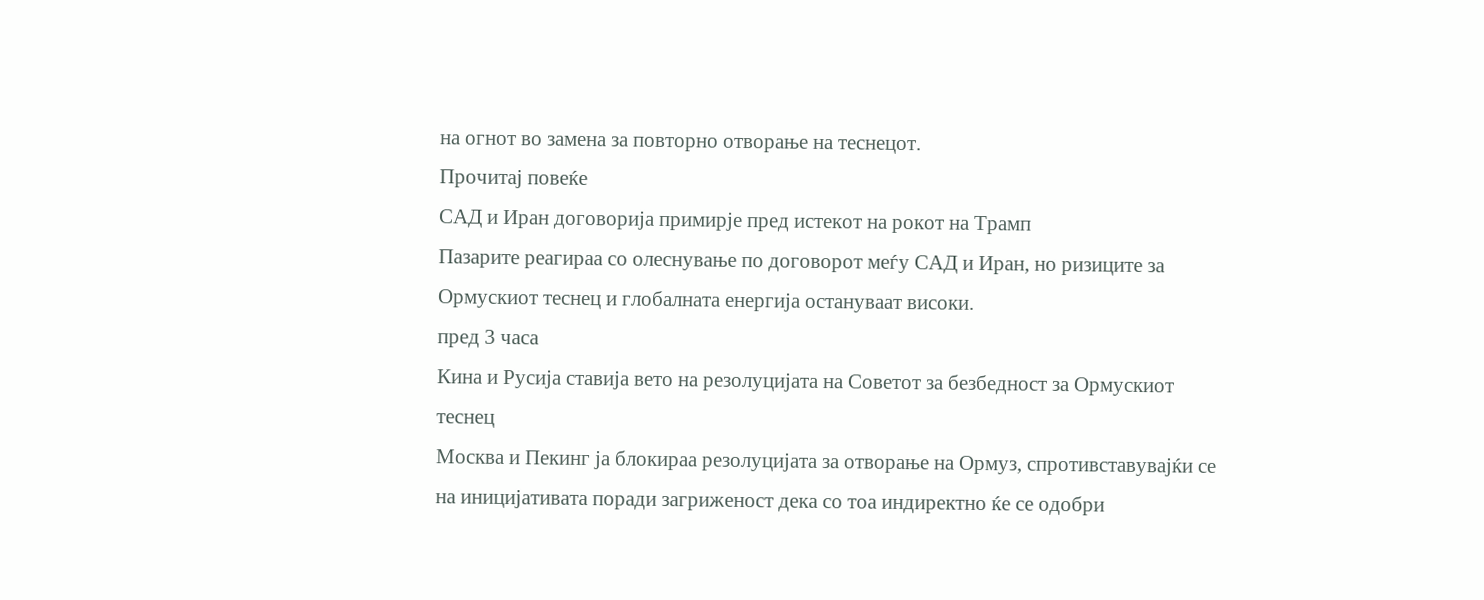на огнот во замена за повторно отворање на теснецот.
Прочитај повеќе
САД и Иран договорија примирје пред истекот на рокот на Трамп
Пазарите реагираа со олеснување по договорот меѓу САД и Иран, но ризиците за Ормускиот теснец и глобалната енергија остануваат високи.
пред 3 часа
Кина и Русија ставија вето на резолуцијата на Советот за безбедност за Ормускиот теснец
Москва и Пекинг ја блокираа резолуцијата за отворање на Ормуз, спротивставувајќи се на иницијативата поради загриженост дека со тоа индиректно ќе се одобри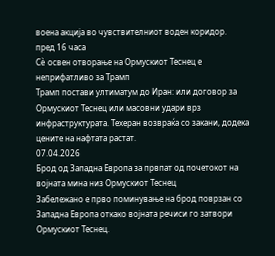воена акција во чувствителниот воден коридор.
пред 16 часа
Сè освен отворање на Ормускиот Теснец е неприфатливо за Трамп
Трамп постави ултиматум до Иран: или договор за Ормускиот Теснец или масовни удари врз инфраструктурата. Техеран возвраќа со закани, додека цените на нафтата растат.
07.04.2026
Брод од Западна Европа за првпат од почетокот на војната мина низ Ормускиот Теснец
Забележано е прво поминување на брод поврзан со Западна Европа откако војната речиси го затвори Ормускиот Теснец.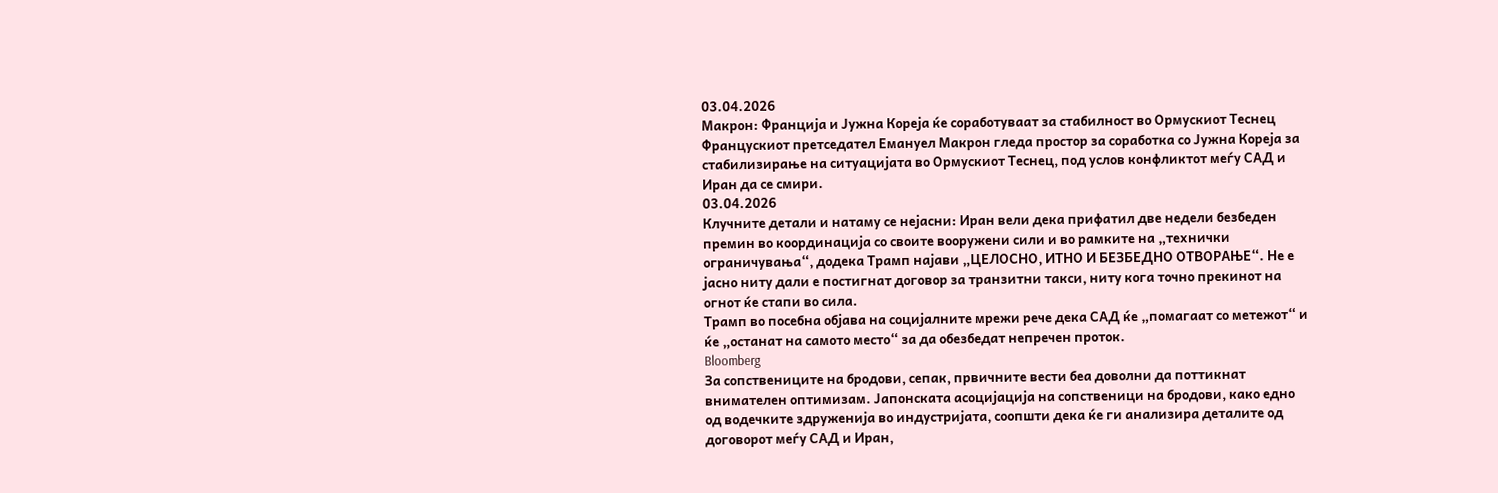03.04.2026
Макрон: Франција и Јужна Кореја ќе соработуваат за стабилност во Ормускиот Теснец
Францускиот претседател Емануел Макрон гледа простор за соработка со Јужна Кореја за стабилизирање на ситуацијата во Ормускиот Теснец, под услов конфликтот меѓу САД и Иран да се смири.
03.04.2026
Клучните детали и натаму се нејасни: Иран вели дека прифатил две недели безбеден премин во координација со своите вооружени сили и во рамките на „технички ограничувања“, додека Трамп најави „ЦЕЛОСНО, ИТНО И БЕЗБЕДНО ОТВОРАЊЕ“. Не е јасно ниту дали е постигнат договор за транзитни такси, ниту кога точно прекинот на огнот ќе стапи во сила.
Трамп во посебна објава на социјалните мрежи рече дека САД ќе „помагаат со метежот“ и ќе „останат на самото место“ за да обезбедат непречен проток.
Bloomberg
За сопствениците на бродови, сепак, првичните вести беа доволни да поттикнат внимателен оптимизам. Јапонската асоцијација на сопственици на бродови, како едно од водечките здруженија во индустријата, соопшти дека ќе ги анализира деталите од договорот меѓу САД и Иран,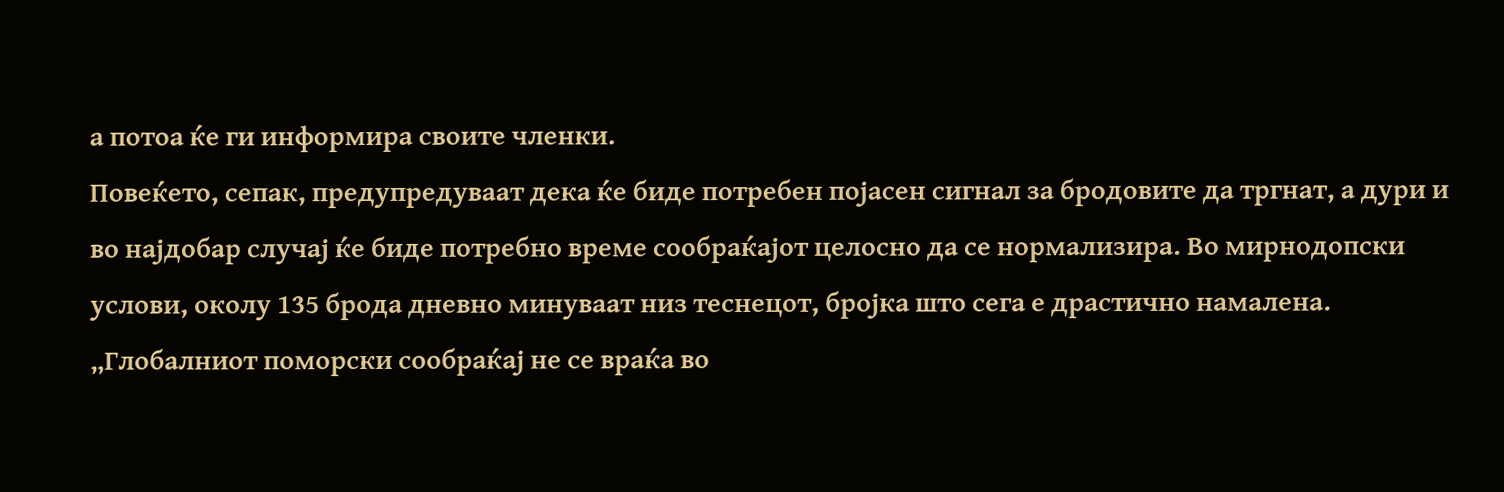а потоа ќе ги информира своите членки.
Повеќето, сепак, предупредуваат дека ќе биде потребен пoјасен сигнал за бродовите да тргнат, а дури и во најдобар случај ќе биде потребно време сообраќајот целосно да се нормализира. Во мирнодопски услови, околу 135 брода дневно минуваат низ теснецот, бројка што сега е драстично намалена.
„Глобалниот поморски сообраќај не се враќа во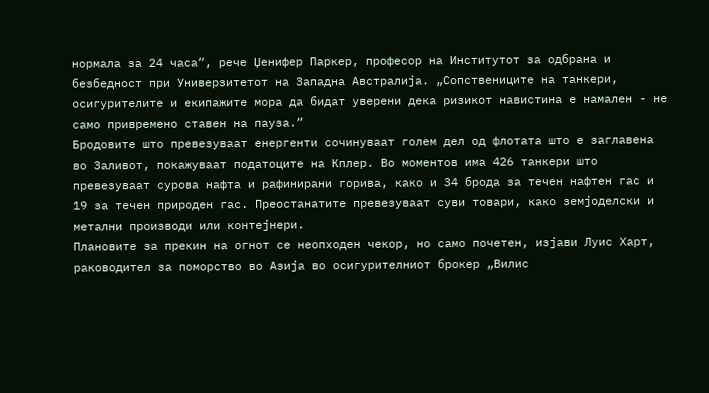нормала за 24 часа“, рече Џенифер Паркер, професор на Институтот за одбрана и безбедност при Универзитетот на Западна Австралија. „Сопствениците на танкери, осигурителите и екипажите мора да бидат уверени дека ризикот навистина е намален - не само привремено ставен на пауза.“
Бродовите што превезуваат енергенти сочинуваат голем дел од флотата што е заглавена во Заливот, покажуваат податоците на Кплер. Во моментов има 426 танкери што превезуваат сурова нафта и рафинирани горива, како и 34 брода за течен нафтен гас и 19 за течен природен гас. Преостанатите превезуваат суви товари, како земјоделски и метални производи или контејнери.
Плановите за прекин на огнот се неопходен чекор, но само почетен, изјави Луис Харт, раководител за поморство во Азија во осигурителниот брокер „Вилис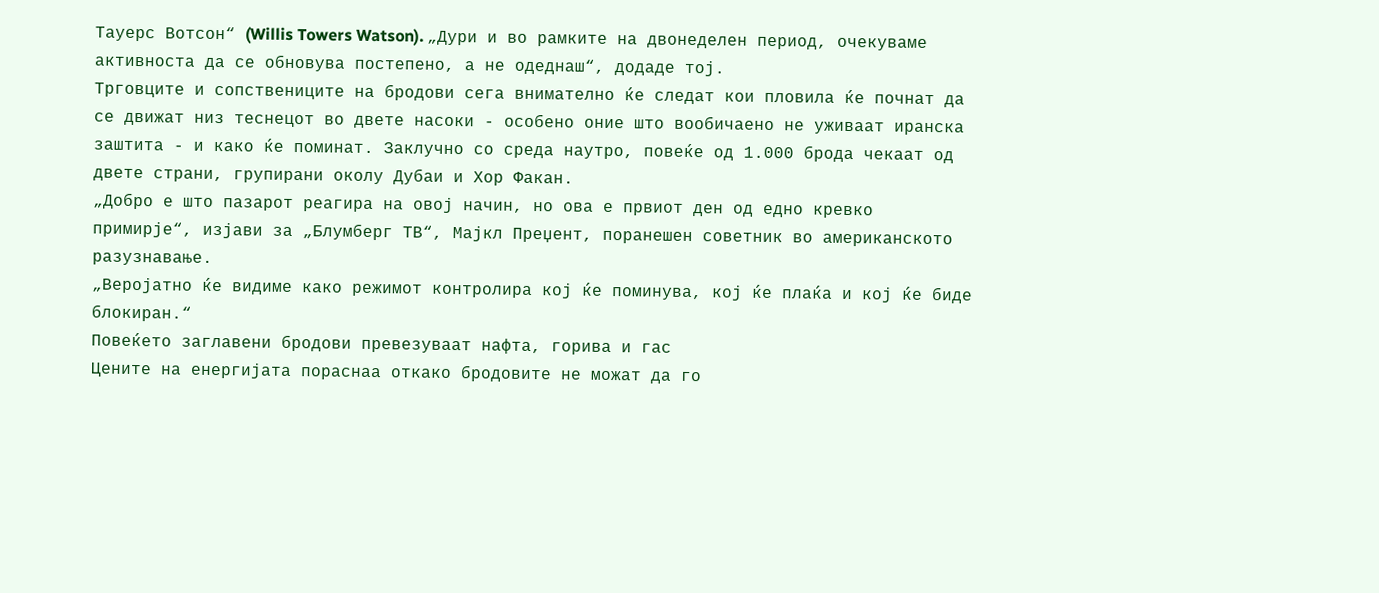Тауерс Вотсон“ (Willis Towers Watson). „Дури и во рамките на двонеделен период, очекуваме активноста да се обновува постепено, а не одеднаш“, додаде тој.
Трговците и сопствениците на бродови сега внимателно ќе следат кои пловила ќе почнат да се движат низ теснецот во двете насоки - особено оние што вообичаено не уживаат иранска заштита - и како ќе поминат. Заклучно со среда наутро, повеќе од 1.000 брода чекаат од двете страни, групирани околу Дубаи и Хор Факан.
„Добро е што пазарот реагира на овој начин, но ова е првиот ден од едно кревко примирје“, изјави за „Блумберг ТВ“, Мајкл Преџент, поранешен советник во американското разузнавање.
„Веројатно ќе видиме како режимот контролира кој ќе поминува, кој ќе плаќа и кој ќе биде блокиран.“
Повеќето заглавени бродови превезуваат нафта, горива и гас
Цените на енергијата пораснаа откако бродовите не можат да го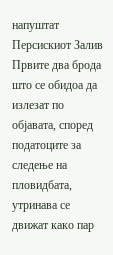напуштат Персискиот Залив
Првите два брода што се обидоа да излезат по објавата, според податоците за следење на пловидбата, утринава се движат како пар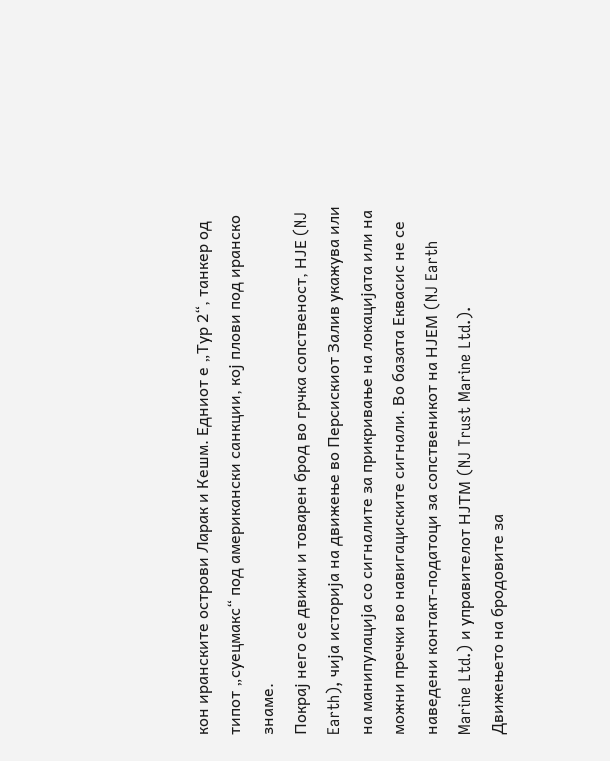кон иранските острови Ларак и Кешм. Едниот е „Тур 2“, танкер од типот „суецмакс“ под американски санкции, кој плови под иранско знаме.
Покрај него се движи и товарен брод во грчка сопственост, НЈЕ (NJ Earth), чија историја на движење во Персискиот Залив укажува или на манипулација со сигналите за прикривање на локацијата или на можни пречки во навигациските сигнали. Во базата Еквасис не се наведени контакт-податоци за сопственикот на НЈЕМ (NJ Earth Marine Ltd.) и управителот НЈТМ (NJ Trust Marine Ltd.).
Движењето на бродовите за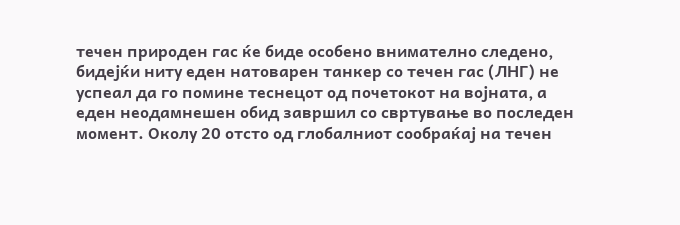течен природен гас ќе биде особено внимателно следено, бидејќи ниту еден натоварен танкер со течен гас (ЛНГ) не успеал да го помине теснецот од почетокот на војната, а еден неодамнешен обид завршил со свртување во последен момент. Околу 20 отсто од глобалниот сообраќај на течен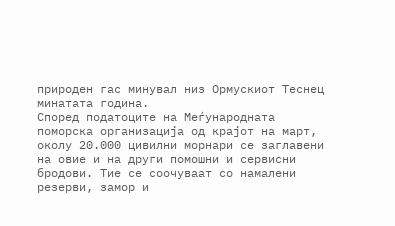природен гас минувал низ Ормускиот Теснец минатата година.
Според податоците на Меѓународната поморска организација од крајот на март, околу 20.000 цивилни морнари се заглавени на овие и на други помошни и сервисни бродови. Тие се соочуваат со намалени резерви, замор и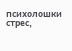психолошки стрес,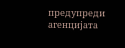предупреди агенцијата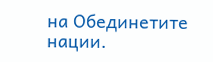на Обединетите нации.